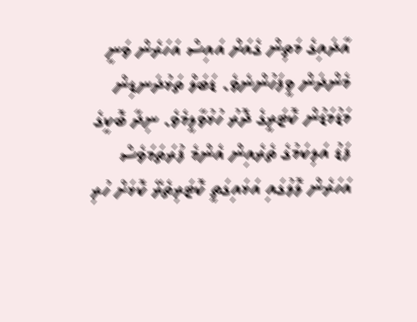އާދައިގެ މަތިން ގެއަށް އައިސް އަހަރެން ވަނީ މެންދަން ވީފަހުންނެވެ. ޑަބަލް ތަޅުދަނޑިން މަޑުމަޑުން ކޮޓަރީގެ ދޮރު ހުޅުވާލީމެވެ. ނިދާ ބޮކީގެ ފަޑު އަލިކަމުގެ ތެރެއިން އެންމެ ފުރަތަމަވެސް އަހަރެން ލޮލުގައި އަޅައިގަތީ ކޮޓަރިތެރޭ ކޮޅަށް ހުރި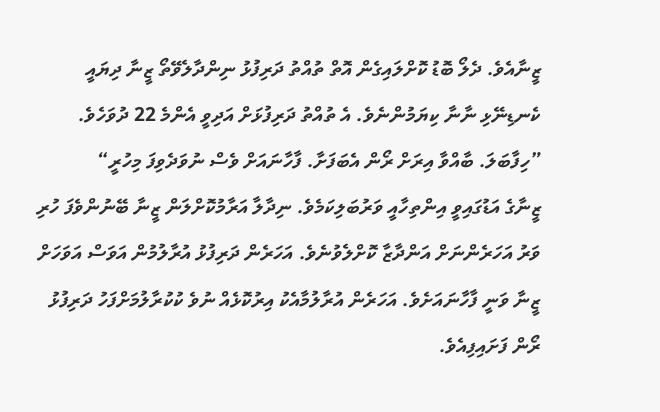ޒީނާއެވެ. ދެލޯ ބޮޑު ކޮށްލައިގެން އޮތް ތުއްތު ދަރިފުޅު ނިންދާލެވޭތޯ ޒީނާ ދިޔައީ ކެނޑިނޭޅި ނާނާ ކިޔަމުންނެވެ. އެ ތުއްތު ދަރިފުޅަށް އަދިވީ އެންމެ 22 ދުވަހެވެ.
”ހިފާބަލަ. ބާއްވާ އިރަށް ރޯން އެބަފަށާ. ފާހާނައަށް ވެސް ނުވަދެވިފަ މިހުރީ“
ޒީނާގެ އަޑުގައިވީ އިންތިހާއީ ވަރުބަލިކަމެވެ. ނިދާލާ އަރާމުކޮށްލަން ޒީނާ ބޭނުންވެފަ ހުރި ވަރު އަހަރެންނަށް އަންދާޒާ ކޮށްލެވުނެވެ. އަހަރެން ދަރިފުޅު އުރާލުމުން އަވަސް އަވަހަށް ޒީނާ ވަނީ ފާހާނައަށެވެ. އަހަރެން އުރާލުމާއެކު އިރުކޮޅެއް ނުވެ ކުކުރާލުމަށްފަހު ދަރިފުޅު ރޯން ފަށައިފިއެވެ.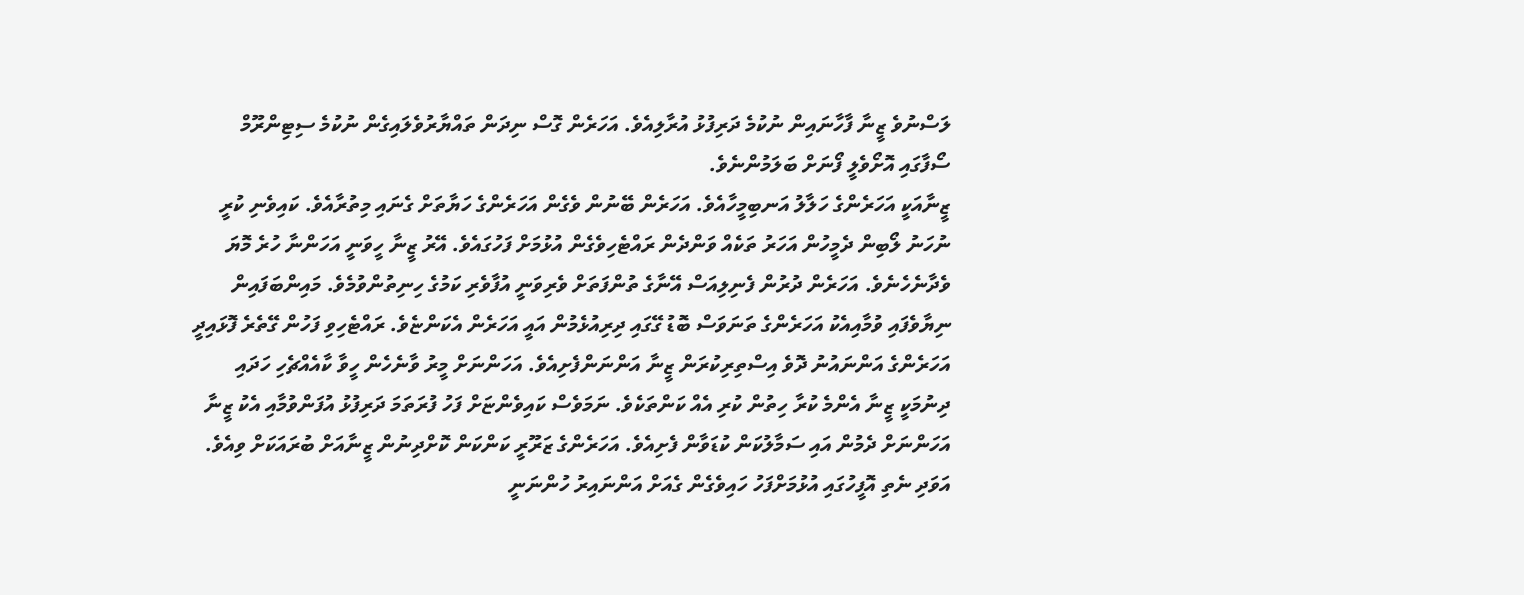ލަސްނުވެ ޒީނާ ފާހާނައިން ނުކުމެ ދަރިފުޅު އުރާލިއެވެ. އަހަރެން ގޮސް ނިދަން ތައްޔާރުވެލައިގެން ނުކުމެ ސިޓިންރޫމް ސޯފާގައި އޮށޯވެލީ ފޯނަށް ބަލަމުންނެވެ.
ޒީނާއަކީ އަހަރެންގެ ހަލާލު އަނބިމީހާއެވެ. އަހަރެން ބޭނުން ވެގެން އަހަރެންގެ ހަޔާތަށް ގެނައި މިތުރާއެވެ. ކައިވެނި ކުރީ ނުހަނު ލޯބިން ދެމީހުން އަހަރު ތަކެއް ވަންދެން ރައްޓެހިވެގެން އުޅުމަށް ފަހުގައެވެ. އޭރު ޒީނާ ހީވަނީ އަހަންނާ ހުރެ މޮޔަ ވެދާނެހެނެވެ. އަހަރެން ދުރުން ފެނިލިއަސް އޭނާގެ ތުންފަތަށް ވެރިވަނީ އުފާވެރި ކަމުގެ ހިނިތުންވުމެވެ. މައިންބަފައިން ނިޔާވެފައި ވުމާއިއެކު އަހަރެންގެ ތަނަވަސް ބޮޑު ގޭގައި ދިރިއުޅެމުން އައީ އަހަރެން އެކަންޏެވެ. ރައްޓެހިވި ފަހުން ގޭތެރެ ފޮޅައިދީ އަހަރެންގެ އަންނައުނު ދޮވެ އިސްތިރިކުރަން ޒީނާ އަންނަންފެށިއެވެ. އަހަންނަށް މީރު ވާނެހެން ހީވާ ކާއެއްޗެހި ހަދައި ދިނުމަކީ ޒީނާ އެންމެ ކުރާ ހިތުން ކުރި އެއް ކަންތަކެވެ. ނަމަވެސް ކައިވެންޏަށް ފަހު ފުރަތަމަ ދަރިފުޅު އުފަންވުމާއި އެކު ޒީނާ އަހަންނަށް ދެމުން އައި ސަމާލުކަން ކުޑަވާން ފެށިއެވެ. އަހަރެންގެ ޒަރޫރީ ކަންކަން ކޮށްދިނުން ޒީނާއަށް ބުރައަކަށް ވިއެވެ. އަވަދި ނެތި އޮފީހުގައި އުޅުމަށްފަހު ހައިވެގެން ގެއަށް އަންނައިރު ހުންނަނީ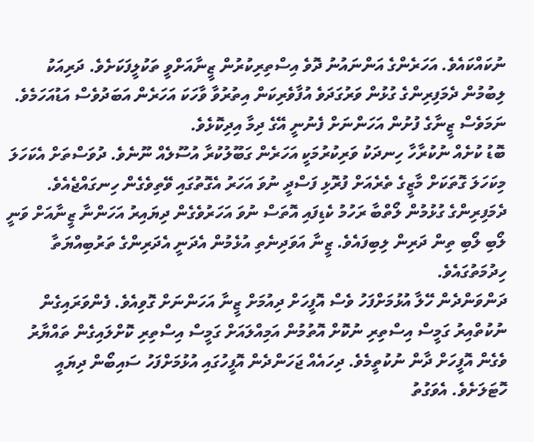ނުކައްކައެވެ. އަހަރެންގެ އަންނައުނު ދޮވެ އިސްތިރިކުރުން ޒީނާއަށްވީ ތަކުލީފަކަށެވެ. ދަރިއަކު ލިބުމުން ދެމަފިރިންގެ ގުޅުން ވަރުގަދަވެ އުފާވެރިކަން އިތުރުވާ ވާހަކަ އަހަރެން އަބަދުވެސް އަޑުއަހަމެވެ. ނަމަވެސް ޒީނާގެ ފުށުން އަހަންނަށް ފެނުނީ އޭގެ ދިމާ އިދިކޮޅެވެ.
ބޮޑު ކުށެއް ނުކުރާހާ ހިނދަކު ވަރިކުރުމަކީ އަހަރެން ގަބޫލުކުރާ އުސޫލެއް ނޫނެވެ. ދުވަސްތަށް އެކަހަލަ މިކަހަލަ ގޮތަކަށް މާޒީގެ ތެރެއަށް ފުރޮޅި ފަސްދީ ނުވަ އަހަރު އެގޮތުގައި ވޭތިވެގެން ހިނގައްޖެއެވެ. ދެމަފިރިންގެ ގުޅުމުން ލޯތްބާ ރަހުމު ކެޑިފައި އޮތަސް ނުވަ އަހަރުވެގެން ދިޔައިރު އަހަންނާ ޒީނާއަށް ވަނީ ލޯބި ލޯބި ތިން ދަރިން ލިބިފައެވެ. ޒީނާ އަވަދިނެތި އުޅެމުން އެދަނީ އެދަރިންގެ ތަރުބިއްޔަތާ ހިދުމަތުގައެވެ.
ދަންވަންދެން ހޭލާ އުޅުމަށްފަހު ވެސް އޮފީހަށް ދިއުމަށް ޒީނާ އަހަންނަށް ގޮވިއެވެ. ފެންވަރައިގެން ނުކުތްއިރު ގަމީސް އިސްތިރި ނުކޮށް އޮތުމުން އަމިއްލައަށް ގަމީސް އިސްތިރި ކޮށްލައިގެން ތައްޔާރު ވެގެން އޮފީހަށް ދާން ނުކުތީމެވެ. ދިހައެއް ޖަހަންދެން އޮފީހުގައި އުޅުމަށްފަހު ސައިބޯން ދިޔައީ ހޮޓަލަށެވެ. އެވަގުތު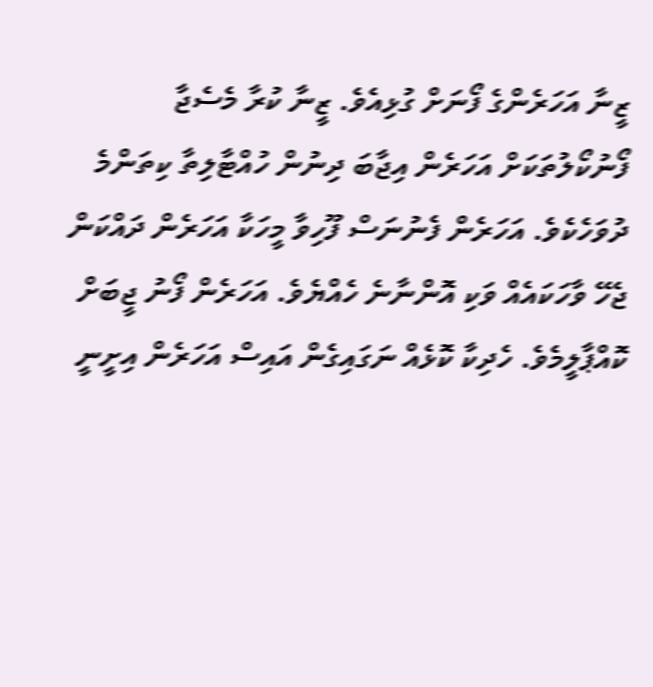ޒީނާ އަހަރެންގެ ފޯނަށް ގުޅިއެވެ. ޒީނާ ކުރާ މެސެޖާ ފޯނުކޯލުތަކަށް އަހަރެން އިޖާބަ ދިނުން ހުއްޓާލިތާ ކިތަންމެ ދުވަހެކެވެ. އަހަރެން ފެނުނަސް ފޫހިވާ މީހަކާ އަހަރެން ދައްކަން ޖެހޭ ވާހަކައެއް ވަކި އޮންނާނެ ހެއްޔެވެ. އަހަރެން ފޯނު ޖީބަށް ކޮއްޕާލީމެވެ. ހެދިކާ ކޮޅެއް ނަގައިގެން އައިސް އަހަރެން އިށީނީ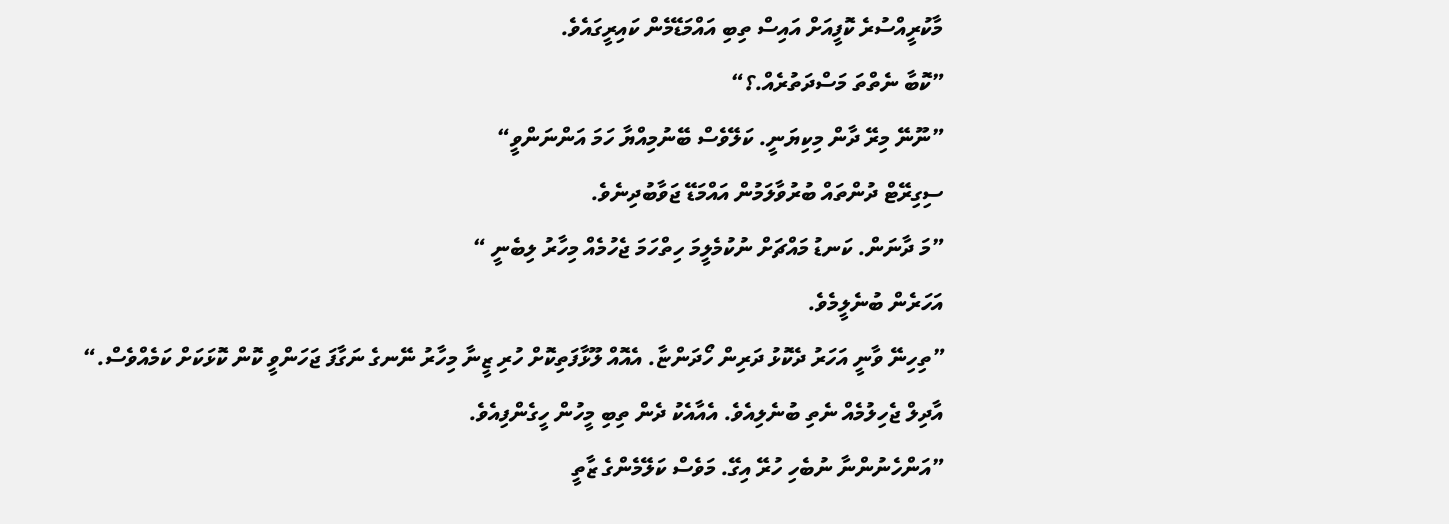މާކުރީއްސުރެ ކޮފީއަށް އައިސް ތިބި އައްމަޑޭމެން ކައިރީގައެވެ.
”ކޮބާ ނެތްތަ މަސްދަތުރެއް.؟“
”ނޫނޭ މިރޭ ދާން މިކިޔަނީ. ކަލޭވެސް ބޭނުމިއްޔާ ހަމަ އަންނަންވީ“
ސިގިރޭޓް ދުންތައް ބުރުވާލަމުން އައްމަޑޭ ޖަވާބުދިނެވެ.
”މަ ދާނަން. ކަނޑު މައްޗަށް ނުކުމެލީމަ ހިތްހަމަ ޖެހުމެއް މިހާރު ލިބެނީ “
އަހަރެން ބުނެލީމެވެ.
”ތިހިނޭ ވާނީ އަހަރު ދެކޮޅު ދަރިން ހޯދަންޏާ. އެއޮއް ލޫޅާފަތިކޮށް ހުރި ޒީނާ މިހާރު ނޭނގެ ނަގާފަ ޖަހަންވީ ކޮން ކޮޅަކަށް ކަމެއްވެސް.“
އާދިލް ޖެހިލުމެއް ނެތި ބުނެލިއެވެ. އެއާއެކު ދެން ތިބި މީހުން ހީގެންފިއެވެ.
”އަންހެނުންނާ ނުބެހި ހުރޭ އިގޭ. މަވެސް ކަލޭމެންގެ ޒާތީ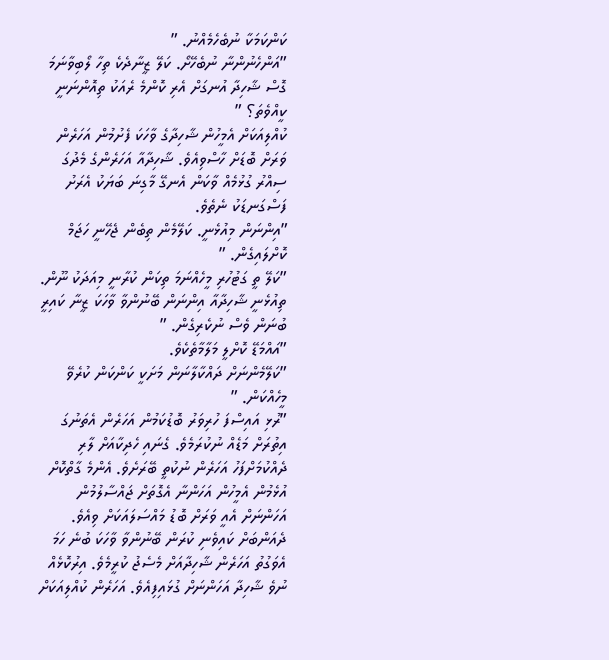ކަންކަމަކާ ނުބެހެމެއްނު. ”
”އަންހެނުންނާ ނުބެހޭށޯ. ކަލޭ ޒީނާދެކެ ތިހާ ލޯބިވާނަމަ ގޮސް ޝާހިދާ އުނގަށް އެރި ކޮންމެ ރެއަކު ތިއޮންނަނީ ކީއްވެތަ؟ ”
ކުއްލިއަކަށް އެމީހުން ޝާހިދާގެ ވާހަކަ ފެށުމުން އަހަރެން ވަރަށް ބޮޑަށް ހާސްވިއެވެ. ޝާހިދާއާ އަހަރެންގެ މެދުގަ ސިއްރު ގުޅުމެއް ވާކަން އެނގޭ މާގިނަ ބަޔަކު އެރަށު ފަސްގަނޑަކު ނެތެވެ.
”އިންނަން މިއުޅެނީ. ކަލޭމެން ތިބެން ޖެހޭނީ ހަޖަމް ކޮށްލައިގެން. ”
”ކަލޭ ތީ ގަޓުހުރި މީހެއްނަމަ ތިކަން ކުރާނީ މިއަދަކު ނޫން. ތިއުޅެނީ ޝާހިދާއާ އިންނަން ބޭނުންވާ ވާހަކަ ޒީނާ ކައިރީ ބުނަން ވެސް ނުކެރިގެން. ”
”އައްމަޑޭ ކޮށްލީ މަލާމާތެކެވެ.
”ކަލޭމެންނަށް ދައްކާލާނަން މަށަކީ ކަންކަން ކުރެވޭ މީހެއްކަން. ”
”ރުޅި އައިސްފަ ހުރިވަރު ބޮޑުކަމުން އަހަރެން އެތަނުގަ އިތުރަށް މަޑެއް ނުކުރަމެވެ. ގެނައި ހެދިކާއަށް ލާރި ދެއްކުމަށްފަހު އަހަރެން ނުކުތީ ބޭރަށެވެ. އެންމެ ގާތްކޮށް އުޅެމުން އެމީހުން އަހަންނާ އެގޮތަށް ޖައްސާލުމުން އަހަންނަށް އެއީ ވަރަށް ބޮޑު މައްސަލައަކަށް ވިއެވެ. ދެއަންބަށް ކައިވެނި ކުރަން ބޭނުންވާ ވާހަކަ ބުނެ ހަމަ އެވަގުތު އަހަރެން ޝާހިދާއަށް މެސެޖު ކުރީމެވެ. އިރުކޮޅެއް ނުވެ ޝާހިދާ އަހަންނަށް ގުޅައިފިއެވެ. އަހަރެން ކުއްލިއަކަށް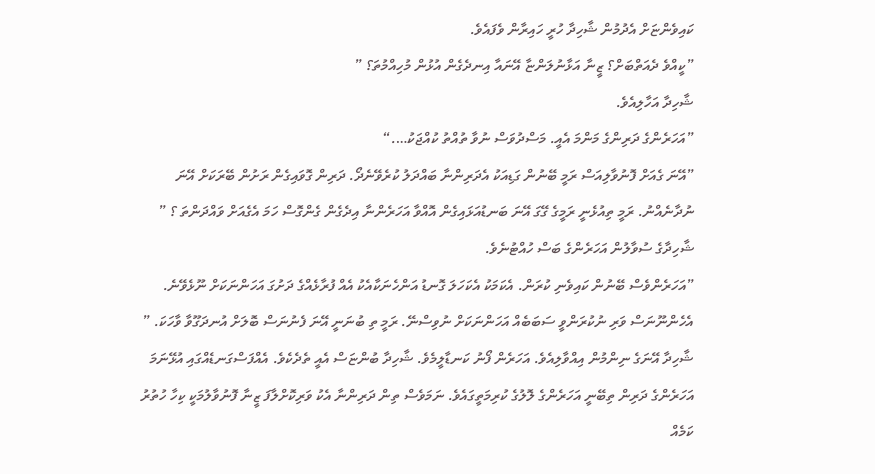ކައިވެންޏަށް އެދުމުން ޝާހިދާ ހުރީ ހައިރާން ވެފައެވެ.
”ކީއްވެ ދެއަތްބަށް؟ ޒީނާ އަޅާނުލަންޏާ އޭނައާ އިނދެގެން އުޅުން މުހިއްމުތަ؟ ”
ޝާހިދާ އަހާލިއެވެ.
”އަހަރެންގެ ދަރިންގެ މަންމަ އެއީ. މަސްދުވަސް ނުވާ ތުއްތު ކުއްޖަކު….“
”އޭނަ ގެއަށް ފޮނުވާލިއަސް ރަމީ ބޭނުން ގަޑިއަކު އެދަރިންނާ ބައްދަލު ކުރެވޭނެދޯ. ދަރިން ގޮވައިގެން ރަށުން ބޭރަކަށް އޭނަ ނުދާނެއްނު. ރަމީ ތިއުޅެނީ ރަމީގެ ގޭގަ އޭނަ ބަނޑުއަޅައިގެން އޮއްވާ އަހަރެންނާ އިދެގެން ގެންގޮސް ހަމަ އެގެއަށް ވައްދަންތަ ؟ ”
ޝާހިދާގެ ސުވާލުން އަހަރެންގެ ބަސް ހުއްޓުނެވެ.
”އަހަރެންވެސް ބޭނުން ކައިވެނި ކުރަން. އެކަމަކު އެކަހަލަ ގޮނޑު އަންހެނަކާއެކު އެއް ފުރާޅެއްގެ ދަށުގަ އަހަންނަކަށް ނޫޅެވޭނެ. އެހެންނޫނަސް ވަރި ނުކުރަންވީ ސަބަބެއް އަހަންނަކަށް ނުވިސްނޭ. ރަމީ ތި ބުނަނީ އޭނަ ފެނުނަސް ބޮލަށް އުނދަގޫވާ ވާހަކަ. ”
ޝާހިދާ އޭނަގެ ނިންމުން އިއްވާލިއެވެ. އަހަރެން ފޯނު ކަނޑާލީމެވެ. ޝާހިދާ ބުންޏަސް އެއީ ތެދެކެވެ. އެއްފަސްގަނޑެއްގައި އުޅޭނަމަ އަހަރެންގެ ދަރިން ތިބޭނީ އަހަރެންގެ ލޮލުގެ ކުރިމަތީގައެވެ. ނަމަވެސް ތިން ދަރިންނާ އެކު ވަރިކޮށްލާފަ ޒީނާ ފޮނުވާލުމަކީ ކިހާ ހުތުރު ކަމެއް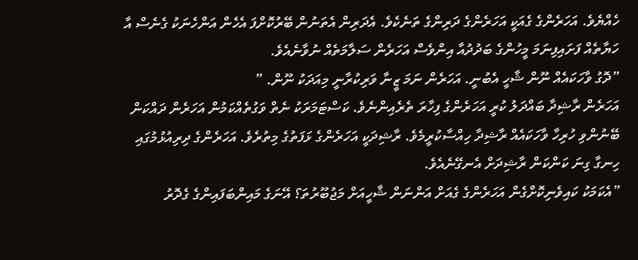ހެއްޔެވެ. އަހަރެންގެ ގެއަކީ އަހަރެންގެ ދަރިންގެ ތަނެކެވެ. އެދަރިން އެތަނުން ބޭރުކޮށްފަ އެހެން އަންހެނަކު ގެނެސް އާ ހަޔާތެއް ފަށައިފިނަމަ މީހުންގެ ބަދުދުއާ އިންވެސް އަހަރެން ސަލާމަތެއް ނުވާނެއެވެ.
”ދޮގު ވާހަކައެއް ނޫން ޝާހީ އެބުނީ. އަހަރެން ނަމަ ޒީނާ ވަރިކުރާނީ މިއަދަކު ނޫން. ”
އަހަރެން ރާޝިދާ ބައްދަލު ކުރީ އަހަރެންގެ ފިހާރަ ތެރެއިންނެވެ. ކަސްޓަމަރަކު ނެތް ވަގުތެއްކަމުން އަހަރެން ދައްކަން ބޭނުންވި ހުރިހާ ވާހަކައެއް ރާޝިދާ ހިއްސާކުރީމެވެ. ރާޝިދަކީ އަހަރެންގެ ޅަފަތުގެ މިތުރެވެ. އަހަރެންގެ ދިރިއުޅުމުގައި ހިނގާ ގިނަ ކަންކަން ރާޝިދަށް އެނގޭނެއެވެ.
”އެކަމަކު ކައިވެނިކޮށްގެން އަހަރެންގެ ގެއަށް އަންނަން ޝާހީއަށް މަޖުބޫރުތަ؟ އޭނަގެ މައިންބަފައިންގެ ގެދޮރު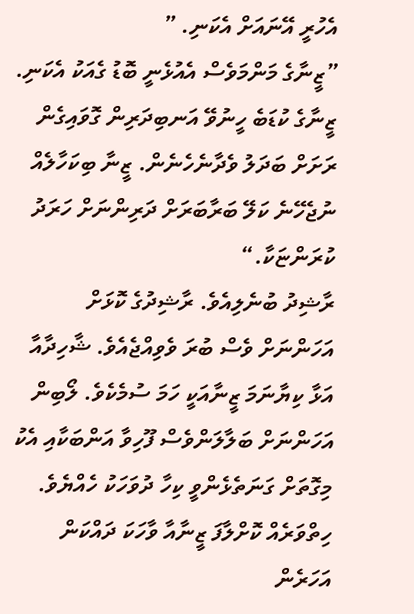އެހުރީ އޭނައަށް އެކަނި. ”
”ޒީނާގެ މަންމަވެސް އެއުޅެނީ ބޮޑު ގެއަކު އެކަނި. ޒީނާގެ ކުޑަބެ ހީނުވޭ އަނބިދަރިން ގޮވައިގެން ރަށަށް ބަދަލު ވެދާނެހެނެން. ޒީނާ ބިކަހާލެއް ނުޖެހޭނެ ކަލޭ ބަރާބަރަށް ދަރިންނަށް ހަރަދު ކުރަންޏަކާ.“
ރާޝިދު ބުނެލިއެވެ. ރާޝިދުގެ ކޮޅަށް އަހަންނަށް ވެސް ބުރަ ވެވިއްޖެއެވެ. ޝާހިދާއާ އަޅާ ކިޔާނަމަ ޒީނާއަކީ ހަމަ ސުމެކެވެ. ލޯބިން އަހަންނަށް ބަލާލަންވެސް ފޫހިވާ އަންބަކާއި އެކު މިގޮތަށް ގަނަތެޅެންވީ ކިހާ ދުވަހަކު ހެއްޔެވެ. ހިތްވަރެއް ކޮށްލާފަ ޒީނާއާ ވާހަކަ ދައްކަން އަހަރެން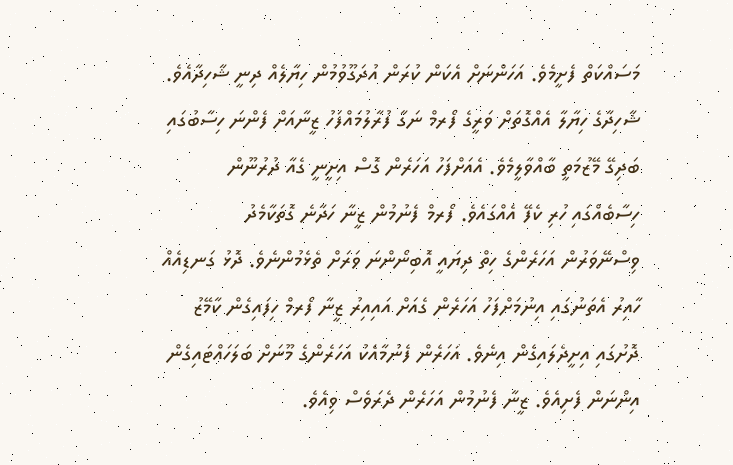މަސައްކަތް ފެށީމެވެ. އަހަންނަށް އެކަން ކުރަން އުދަގޫވުމުން ހިޔާލެއް ދިނީ ޝާހިދާއެވެ. ޝާހިދާގެ ހިޔާލާ އެއްގޮތަށް ވަރީގެ ފޯރމް ނަގާ ފުރާލުމައްފަހު ޒީނާއަށް ފެންނަ ހިސާބުގައި ބަދިގޭ މޭޒުމަތީ ބާއްވާލީމެވެ. އެއަށްފަހު އަހަރެން ގޮސް އިށީނީ ގެއާ ދުރުނޫން ހިސާބެއްގައި ހުރި ކެފޭ އެއްގައެވެ. ފޯރމް ފެނުމުން ޒީނާ ހަދާނެ ގޮތަކާމެދު ވިސްނޭވަރުން އަހަރެންގެ ހިތް ދިޔައީ އޮބިނޯންނަ ވަރަށް ތެޅެމުންނެވެ. ދޮޅު ގަނޑިއެއް ހާއިރު އެތަނުގައި އިނުމަށްފަހު އަހަރެން ގެއަށް އައިއިރު ޒީނާ ފޯރމް ހިފައިގެން ކާމޭޒު ދޮށުގައި އިށީދެލައިގެން އިނެވެ. އަހަރެން ފެނުމާއެކު އަހަރެންގެ މޫނަށް ބަލަހައްޓައިގެން އިންނަން ފެށިއެވެ. ޒީނާ ފެނުމުން އަހަރެން ދެރަވެސް ވިއެވެ.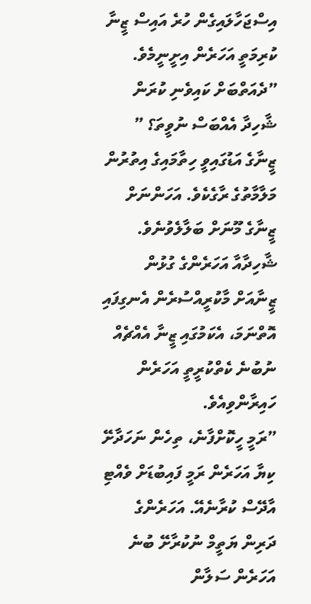އިސްޖަހާލައިގެން ހުރެ އައިސް ޒީނާ ކުރިމަތީ އަހަރެން އިށީނީމެވެ.
”ދެއަތްބަށް ކައިވެނި ކުރަން ޝާހިދާ އެއްބަސް ނުވީތަ؟ ”
ޒީނާގެ އަޑުގައިވީ ހިތާމައިގެ އިތުރުން މަލާމާތުގެ ރާގެކެވެ. އަހަންނަށް ޒީނާގެ މޫނަށް ބަލާލެވުނެވެ. ޝާހިދާއާ އަހަރެންގެ ގުޅުން ޒީނާއަށް މާކުރީއްސުރެން އެނގިފައި އޮތްނަމަ، އެކަމުގައި ޒީނާ އެއްޗެއް ނުބުނެ ކެތްކުރީތީ އަހަރެން ހައިރާންވިއެވެ.
”ރަމީ ހީކޮށްފާނެ، ތިހެން ނަހަދާށޭ ކިޔާ އަހަރެން ރަމީ ފައިބުޑަށް ވެއްޓި އާދޭސް ކުރާނެއޭ. އަހަރެންގެ ދަރިން ޔަތީމް ނުކުރާށޭ ބުނެ އަހަރެން ސަލާން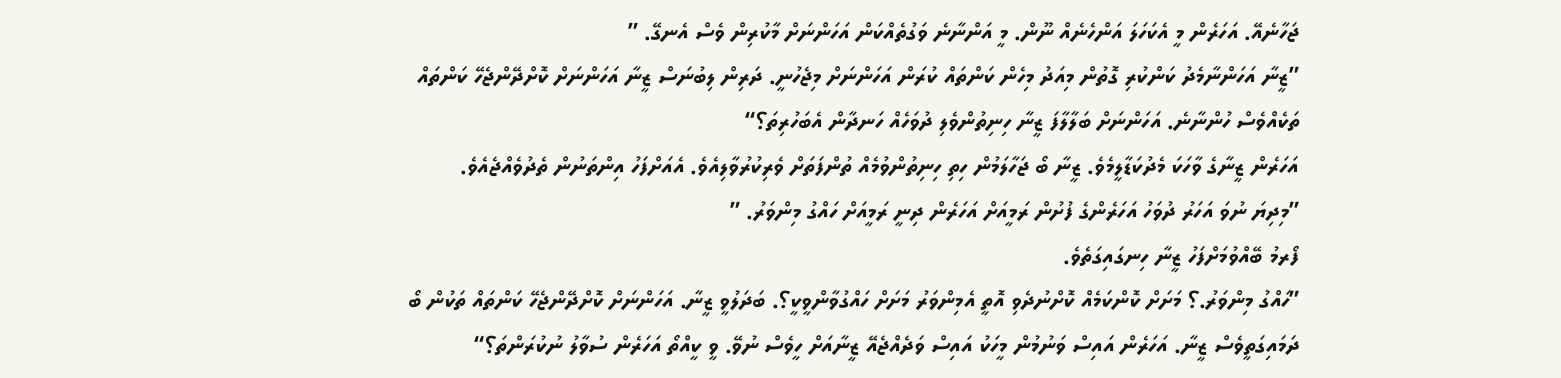ޖަހާނެއޭ. އަހަރެން މީ އެކަހަލަ އަންހެނެއް ނޫން. މީ އަންނާނެ ވަގުތެއްކަން އަހަންނަށް މާކުރިން ވެސް އެނގޭ. ”
”ޒީނާ އަހަންނާމެދު ކަންކުރި ގޮތުން މިއަދު މިހެން ކަންތައް ކުރަން އަހަންނަށް މިޖެހުނީ. ދަރިން ލިބުނަސް ޒީނާ އަހަންނަށް ކޮށްދޭންޖެހޭ ކަންތައް ތަކެއްވެސް ހުންނާނެ. އަހަންނަށް ބަލާލާފަ ޒީނާ ހިނިތުންވެލި ދުވަހެއް ހަނދާން އެބަހުރިތަ؟“
އަހަރެން ޒީނާގެ ވާހަކަ މެދުކަޑާލީމެވެ. ޒީނާ ބޯ ޖަހާލަމުން ހިތި ހިނިތުންވުމެއް ތުންފަތަށް ވެރިކުރުވާލިއެވެ. އެއަށްފަހު އިންތަނުން ތެދުވެއްޖެއެވެ.
”މިދިޔަ ނުވަ އަހަރު ދުވަހު އަހަރެންގެ ފުށުން ރަމީއަށް އަހަރެން ދިނީ ރަމީއަށް ހައްގު މިންވަރު. ”
ފޯރމު ބޭއްވުމަށްފަހު ޒީނާ ހިނގައިގަތެވެ.
”ހައްގު މިންވަރު.؟ މަށަށް ކޮންކަމެއް ކޮށްނުދެވި އޮތީ އެމިންވަރު މަށަށް ހައްގުވާންވީކީ؟. ބަދަލުވީ ޒީނާ. އަހަންނަށް ކޮށްދޭންޖެހޭ ކަންތައް ތަކުން ބޯ ދަމައިގަތީވެސް ޒީނާ. އަހަރެން އައިސް ވަނުމުން މީހަކު އައިސް ވަދެއްޖެއޭ ޒީނާއަށް ހީވެސް ނުވޭ. ވީ ކީއްތޯ އަހަރެން ސުވާލު ނުކުރަންތަ؟“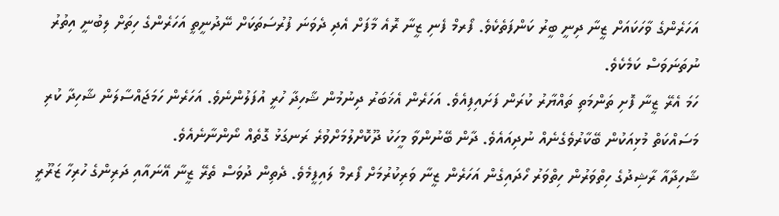އަހަރެންގެ ވާހަކައަށް ޒީނާ ދިނީ ބީރު ކަންފަތެކެވެ. ފޯރމް ފެނި ޒީނާ ރޮއެ މާފަށް އެދި ދެވަނަ ފުރުސަތަކަށް ނޭދުނީތީ އަހަރެންގެ ހިތަށް ލިބުނީ އިތުރު ނުތަނަވަސް ކަމެކެވެ.
ހަމަ އެރޭ ޒީނާ ފޮށި ތަންމަތި ތައްޔާރު ކުރަން ފަށައިފިއެވެ. އަހަރެން އެޚަބަރު ދިނުމުން ޝާހިދާ ހުރީ އުފަލުންނެވެ. އަހަރެން ހަމަޖައްސާލަން ޝާހިދާ ކުރި މަސައްކަތް މުޅިއަކުން ބޭކާރުވެގެނެއް ނުދިއައެވެ. ދާން ބޭނުންވާ މީހަކު ދޫކޮށްލުމަށްވުރެ ރަނގަޅު ގޮތެއް ނޯންނާނެއެވެ.
ޝާހިދާއާ ރާޝިދުގެ ހިތްވަރުން ހިތްވަރު ހޯދައިގެން އަހަރެން ޒީނާ ވަރިކުރުމަށް ފޯރމް ލައިފީމެވެ. ދެތިން ދުވަސް ތެރޭ ޒީނާ އޭނައާއި ދަރިންގެ ހުރިހާ ޒަރޫރީ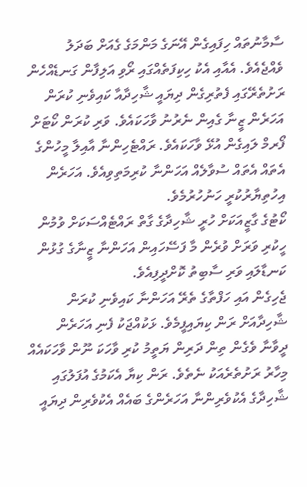ސާމާނުތައް ހިފައިގެން އޭނަގެ މަންމަގެ ގެއަށް ބަދަލު ވެއްޖެއެވެ. އެއާއި އެކު ހިކިފަތެއްގައި ރޯވި އަލިފާން ގަނޑެއްހެން ރަށުތެރޭގައި ފެތުރިގެން ދިޔައީ ޝާހިދާއާ ކައިވެނި ކުރަން އަހަރެން ޒީނާ ގެއިން ނެރުނު ވާހަކައެވެ. ވަރި ކުރަން ކޯޓަށް ފޯރމް ލައިގެން އުޅޭ ވާހަކައެވެ. ރައްޓެހިންނާ އާއިލާ މީހުންގެ އެތައް އެތައް ސުވާލެއް އަހަންނާ ކުރިމަތިވިއެވެ. އަހަރެން އިހުތިޔާރުކުރީ ހަނުހުރުމެވެ.
ކޯޓުގެ ގާޒީއަކަށް ހުރީ ޝާހިދާގެ ގާތް ރައްޓެއްސަކަށް ވުމުން ހީކުރި ވަރަށް ވުރެން މާ ފަސޭހައިން އަހަންނާ ޒީނާގެ ގުޅުން ކަނޑާލައި ވަރި ސާބިތު ކޮށްދީފިއެވެ.
ޖެހިގެން އައި ހަފްތާގެ ތެރޭ އަހަންނާ ކައިވެނި ކުރަން ޝާހިދާއަށް ރަން ކިޔައިފީމެވެ. ޅަކުއްޖަކު ފެނި އަހަރެން ދީވާނާ ވެގެން ތިން ދަރިން ޔަތީމު ކުރި ވާހަކަ ނޫން ވާހަކައެއް މިހާރު ރަށުތެރެއަކު ނެތެވެ. ރަން ކިޔާ އެކަމުގެ އުފަލުގައި ޝާހިދާގެ އެކުވެރިންނާ އަހަރެންގެ ބައެއް އެކުވެރިން ދިޔައީ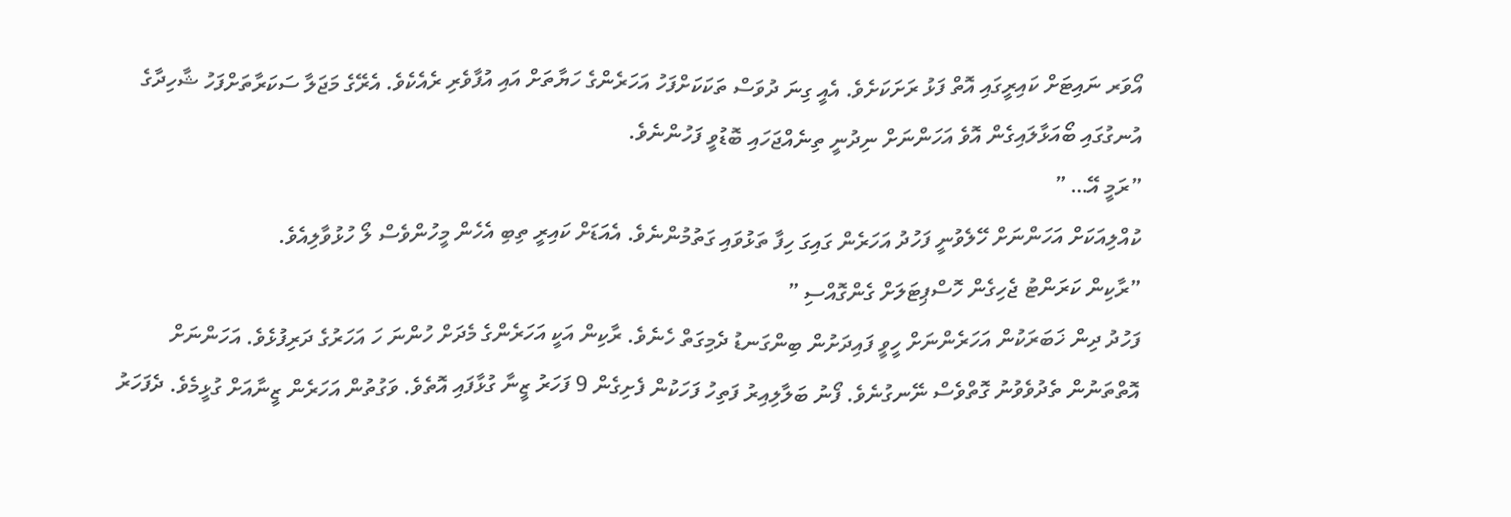އޯވަރ ނައިޓަށް ކައިރީގައި އޮތް ފަޅު ރަށަކަށެވެ. އެއީ ގިނަ ދުވަސް ތަކަކަށްފަހު އަހަރެންގެ ހަޔާތަށް އައި އުފާވެރި ރެއެކެވެ. އެރޭގެ މަޖަލާ ސަކަރާތަށްފަހު ޝާހިދާގެ އުނގުގައި ބޯއަޅާލައިގެން އޮވެ އަހަންނަށް ނިދުނީ ތިނެއްޖަހައި ބޮޑުވީ ފަހުންނެވެ.
”ރަމީ އޭ… ”
ކުއްލިއަކަށް އަހަންނަށް ހޭލެވުނީ ފަހުދު އަހަރެން ގައިގަ ހިފާ ތަޅުވައި ގަތުމުންނެވެ. އެއަޑަށް ކައިރީ ތިބި އެހެން މީހުންވެސް ލޯ ހުޅުވާލިއެވެ.
”ރާކިން ކަރަންޓު ޖެހިގެން ހޮސްޕިޓަލަށް ގެންގޮއްސި ”
ފަހުދު ދިން ޚަބަރަކުން އަހަރެންނަށް ހީވީ ފައިދަށުން ބިންގަނޑު ދެމިގަތް ހެނެވެ. ރާކިން އަކީ އަހަރެންގެ މެދަށް ހުންނަ ހަ އަހަރުގެ ދަރިފުޅެވެ. އަހަންނަށް އޮތްތަނުން ތެދުވެވުނު ގޮތްވެސް ނޭނގުނެވެ. ފޯނު ބަލާލިއިރު ފަތިހު ފަހަކުން ފެށިގެން 9 ފަހަރު ޒީނާ ގުޅާފައި އޮތެވެ. ވަގުތުން އަހަރެން ޒީނާއަށް ގުޅީމެވެ. ދެފަހަރު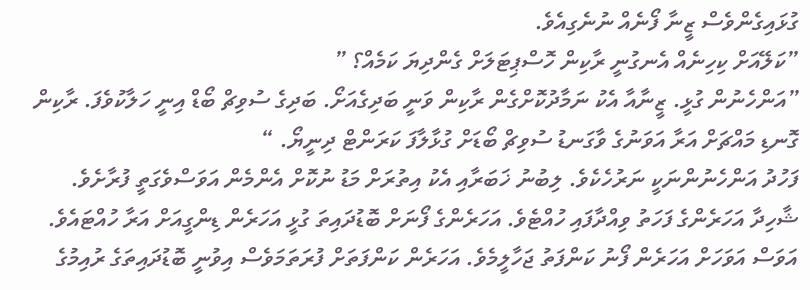ގުޅައިގެންވެސް ޒީނާ ފޯނެއް ނުނެގިއެވެ.
”ކަލޭއަށް ކިހިނެއް އެނގުނީ ރާކިން ހޮސްޕިޓަލަށް ގެންދިޔަ ކަމެއް؟ ”
”އަންހެނުން ގުޅީ. ޒީނާއާ އެކު ނަމާދުކޮށްގެން ރާކިން ވަނީ ބަދިގެއަށޯ. ބަދިގެ ސުވިޗް ބޯޑް އިނީ ހަލާކުވެފަ. ރާކިން ގޮނޑި މައްޗަށް އަރާ އަވަނުގެ ވާގަނޑު ސުވިޗް ބޯޑަށް ގުޅާލާފަ ކަރަންޓް ދިނީޔޯ. “
ފަހުދު އަންހެނުންނަކީ ނަރުހެކެވެ. ލިބުނު ޚަބަރާއި އެކު އިތުރަށް މަޑު ނުކޮށް އެންމެން އަވަސްވެގަތީ ފުރާށެވެ. ޝާހިދާ އަހަރެންގެ ފަހަތު ވިއްދާފައި ހުއްޓެވެ. އަހަރެންގެ ފޯނަށް ބޮޑުދައިތަ ގުޅީ އަހަރެން ޑިންގީއަށް އަރާ ހުއްޓައެވެ. އަވަސް އަވަހަށް އަހަރެން ފޯނު ކަންފަތު ޖަހާލީމެވެ. އަހަރެން ކަންފަތަށް ފުރަތަމަވެސް އިވުނީ ބޮޑުދައިތަގެ ރުއިމުގެ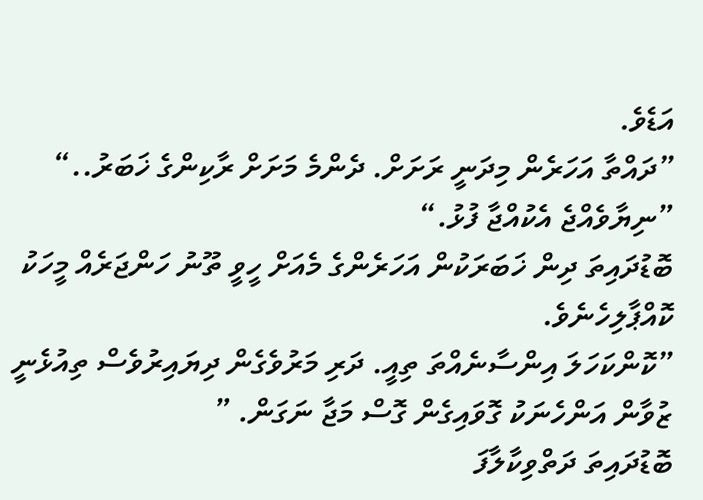އަޑެވެ.
”ދައްތާ އަހަރެން މިދަނީ ރަށަށް. ދެންމެ މަށަށް ރާކިންގެ ޚަބަރު..“
”ނިޔާވެއްޖެ އެކުއްޖާ ފުޅު.“
ބޮޑުދައިތަ ދިން ޚަބަރަކުން އަހަރެންގެ މެއަށް ހީވީ ތޫނު ހަންޖަރެއް މީހަކު ކޮއްޕާލިހެނެވެ.
”ކޮންކަހަލަ އިންސާނެއްތަ ތިއީ. ދަރި މަރުވެގެން ދިޔައިރުވެސް ތިއުޅެނީ ޒުވާން އަންހެނަކު ގޮވައިގެން ގޮސް މަޖާ ނަގަން. ”
ބޮޑުދައިތަ ދަތްވިކާލާފަ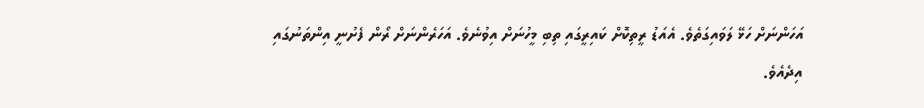އަހަންނަށް ހަޅޭ ލަވައިގަތެވެ. އެއަޑު ރީތިކޮށް ކައިރީގައި ތިބި މީހުނަށް އިވުނެވެ. އަހަރެންނަށް ރޯން ފެށުނީ އިންތަނުގައި އިދެއެވެ.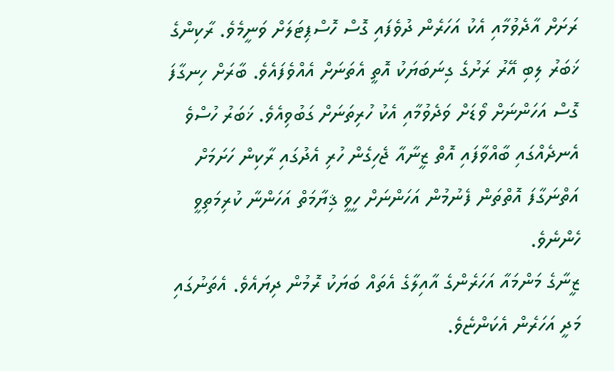ރަށަށް އާދެވުމާއި އެކު އަހަރެން ދުވެފައި ގޮސް ހޮސްޕިޓަލަށް ވަނީމެވެ. ރާކިންގެ ޚަބަރު ލިބި އޭރު ރަށުގެ ގިނަބަޔަކު އޮތީ އެތަނަށް އެއްވެފައެވެ. ބާރަށް ހިނގާފަ ގޮސް އަހަންނަށް ވޯޑަށް ވަދެވުމާއި އެކު ހުރިތަނަށް ގަބުވިއެވެ. ޚަބަރު ހުސްވެ އެނދެއްގައި ބާއްވާފައި އޮތް ޒީނާއާ ޖެހިގެން ހުރި އެދުގައި ރާކިން ހަށަމަށް އަތްނަގާފަ އޮތްތަން ފެނުމުން އަހަންނަށް ހީވީ ޤިޔާމަތް އަހަންނާ ކުރިމަތިވީ ހެންނެވެ.
ޒީނާގެ މަންމައާ އަހަރެންގެ އާއިލާގެ އެތައް ބަޔަކު ރޮމުން ދިޔައެވެ. އެތަނުގައި މަދީ އަހަރެން އެކަންޏެވެ.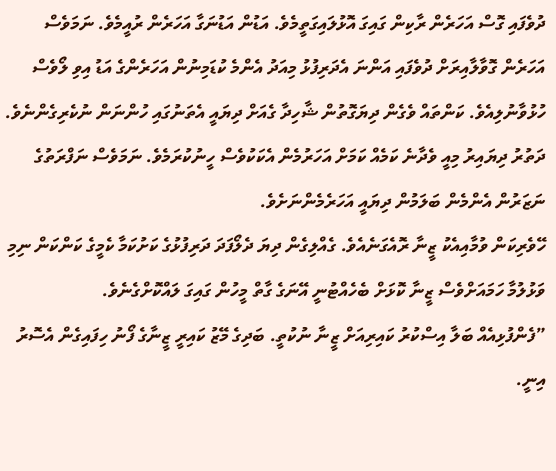ދުވެފައި ގޮސް އަހަރެން ރާކިން ގައިގަ އޮޅުލައިގަތީމެވެ. އަޑުން އަޑުނަގާ އަހަރެން ރުއީމެވެ. ނަމަވެސް އަހަރެން ގޮވާލާއިރަށް ދުވެފައި އަންނަ އެދަރިފުޅު މިއަދު އެންމެ ކުޑަމިނުން އަހަރެންގެ އަޑު އިވި ލޯވެސް ހުޅުވާނުލިއެވެ. ކަންތައް ވެގެން ދިޔަގޮތުން ޝާހިދާ ގެއަށް ދިޔައީ އެތަނުގައި ހުންނަން ނުކެރިގެންނެވެ. ދަތުރު ދިޔައިރު މިއީ ވެދާނެ ކަމެއް ކަމަށް އަހަރުމެން އެކަކުވެސް ހީނުކުރަމެވެ. ނަމަވެސް ނަފްރަތުގެ ނަޒަރުން އެންމެން ބަލަމުން ދިޔައީ އަހަރެމެންނަށެވެ.
ހޭވެރިކަން ވުމާއިއެކު ޒީނާ ރޮއެގަނެއެވެ. ގެއްލިގެން ދިޔަ ދެލޯފަދަ ދަރިފުޅުގެ ކަށުކަމާ ކެމީގެ ކަންކަން ނިމި ވަޅުލުމާ ހަމައަށްވެސް ޒީނާ ކޮޅަށް ބެހެއްޓުނީ އޭނަގެ ގާތް މީހުން ގައިގަ ލައްކޮށްގެނެވެ.
”ފެންފުޅިއެއް ބަލާ އިސްކުރު ކައިރިއަށް ޒީނާ ނުކުތީ. ބަދިގެ މޭޒު ކައިރީ ޒީނާގެ ފޯނު ހިފައިގެން އެސޮރު އިނީ.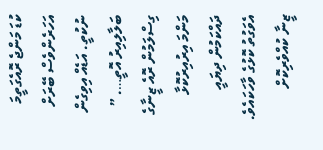ކުޑަ މަންޖެ ރޮއެގަތީމަ އަހަރެންވެސް ބޭރަށް ނުކުތީ. އަޑެއް އިވިގެން ބަލާލިއިރު އޮތީ…. ”
ގިސްލަމުން ރޮއެ ޒީނާގެ މަންމަ އިރުއިރުކޮޅާ ދައްކަމުން ދިޔައީ އެވަގުތު ކޮޅުގެ ވާހަކައެވެ. ޒީނާ ކުއްވެރިކޮށް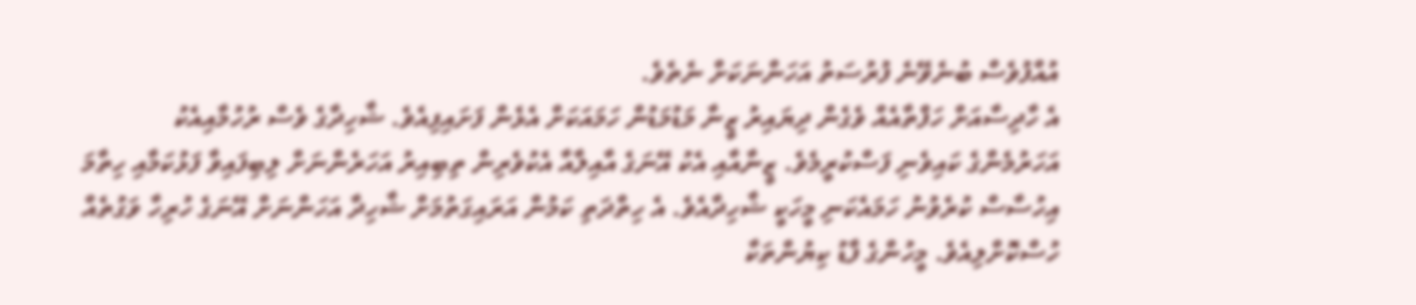އުއްފުވެސް ބުނެވޭނެ ފުރުސަތު އަހަންނަކަށް ނެތެވެ.
އެ ހާދިސާއަށް ހަފްތާއެއް ވެގެން ދިޔައިރު ޒީނާ މަޑުމަޑުން ހަމައަކަށް އެޅެން ފަށައިފިއެވެ. ޝާހިދާގެ ވެސް ރުހުމާއިއެކު އަހަރުމެންގެ ކައިވެނި ފަސްކުރީމެވެ. ޒީނާއާއި އެކު އޭނަގެ އާއިލާއާ އެކުވެރިން ތިބިއިރު އަހަރެންނަށް ލިބިފައިވާ ފަޅުކަމާއި ހިތާމަ އިހުސާސް ކުރެވުނު ހަމައެކަނި މީހަކީ ޝާހިދާއެވެ. އެ ހިތްދަތި ކަމުން އަރައިގަތުމަށް ޝާހިދާ އަހަންނަށް އޭނަގެ ހުރިހާ ވަގުތެއް ހުސްކޮށްލިއެވެ. މީހުންގެ ފާޑު ކިޔުންތަކާ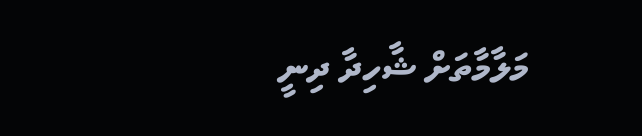މަލާމާތަށް ޝާހިދާ ދިނީ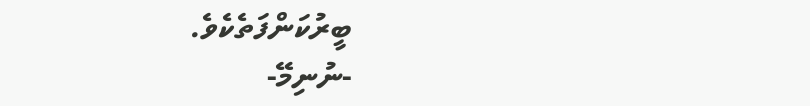ބީރުކަންފަތެކެވެ.
-ނުނިމޭ-